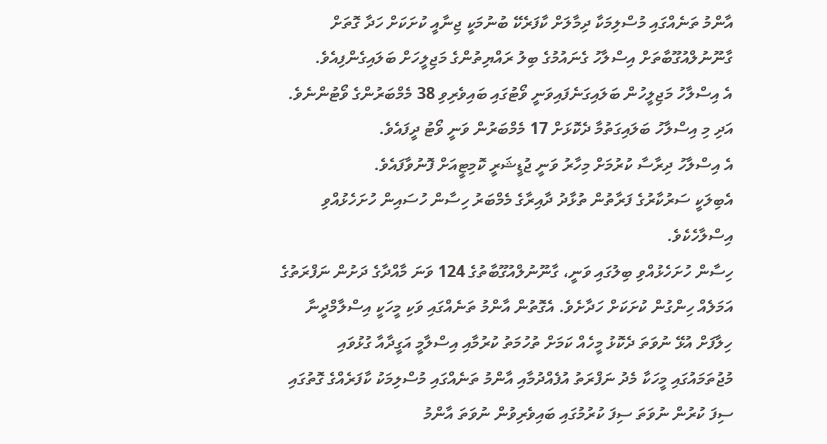އާންމު ތަނެއްގައި މުސްލިމަކާ ދިމާލަށް ކާފަރެކޭ ބުނުމަކީ ޖިނާއީ ކުށަކަށް ހަދާ ގޮތަށް ގާނޫނުލްއުގޫބާތަށް އިސްލާހު ގެނައުމުގެ ބިލު ރައްޔިތުންގެ މަޖިލީހަށް ބަލައިގެންފިއެވެ.
އެ އިސްލާހު މަޖިލީހުން ބަލައިގަނެފައިވަނީ ވޯޓުގައި ބައިވެރިވި 38 މެމްބަރުންގެ ވޯޓުންނެވެ. އަދި މި އިސްލާހު ބަލައިގަތުމާ ދެކޮޅަށް 17 މެމްބަރުން ވަނީ ވޯޓު ދީފައެވެ.
އެ އިސްލާހު ދިރާސާ ކުރުމަށް މިހާރު ވަނީ ޖުޑީޝަރީ ކޮމިޓީއަށް ފޮނުވާފައެވެ.
އެބިލަކީ ސަރުކާރުގެ ފަރާތުން ތުޅާދު ދާއިރާގެ މެމްބަރު ހިސާން ހުސައިން ހުށަހެޅުއްވި އިސްލާހެކެވެ.
ހިސާން ހުށަހެޅުއްވި ބިލުގައި ވަނީ، ގާނޫނުލްއުގޫބާތުގެ 124 ވަނަ މާއްދާގެ ދަށުން ނަފްރަތުގެ އަމަލެއް ހިންގުން ކުށަކަށް ހަދާށެވެ. އެގޮތުން އާންމު ތަނެއްގައި ވަކި މީހަކީ އިސްލާމްދީނާ ހިލާފަށް އުޅޭ ނުވަތަ ދެކޮޅު މީހެއް ކަމަށް ތުހުމަތު ކުރުމާއި އިސްލާމީ އަގީދާއާ ގުޅުވައި މުޖުތަމައުގައި މީހަކާ މެދު ނަފްރަތު އުފެއްދުމާއި އާންމު ތަނެއްގައި މުސްލިމަކު ކާފަރެއްގެ ގޮތުގައި ސިފަ ކުރުން ނުވަތަ ސިފަ ކުރުމުގައި ބައިވެރިވުން ނުވަތަ އާންމު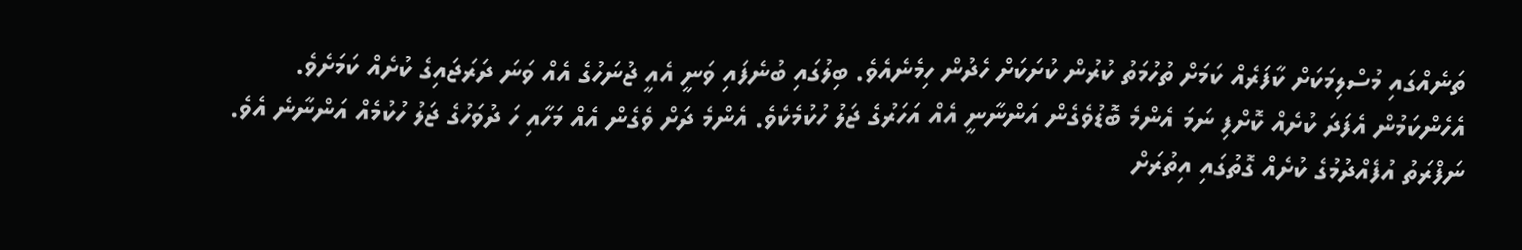ތަނެއްގައި މުސްލިމަކަށް ކާފަރެއް ކަމަށް ތުހުމަތު ކުރުން ކުށަކަށް ހެދުން ހިމެނެއެވެ. ބިލުގައި ބުނެފައި ވަނީ އެއީ ޖުނަހުގެ އެއް ވަނަ ދަރަޖައިގެ ކުށެއް ކަމަށެވެ.
އެހެންކަމުން އެފަދަ ކުށެއް ކޮށްފި ނަމަ އެންމެ ބޮޑުވެގެން އަންނާނީ އެއް އަހަރުގެ ޖަލު ހުކުމެކެވެ. އެންމެ ދަށް ވެގެން އެއް މަހާއި ހަ ދުވަހުގެ ޖަލު ހުކުމެއް އަންނާނެ އެވެ.
ނަފްރަތު އުފެއްދުމުގެ ކުށެއް ގޮތުގައި އިތުރަށް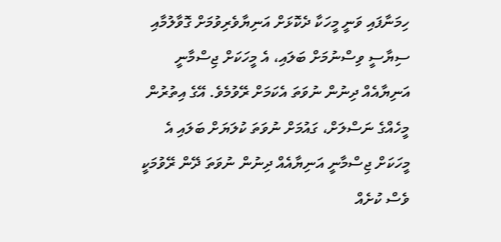ހިމަނާފައި ވަނީ މީހަކާ ދެކޮޅަށް އަނިޔާވެރިވުމަށް ގޮވާލުމާއި ސިޔާސީ ވިސްނުމަށް ބަލައި، އެ މީހަކަށް ޖިސްމާނީ އަނިޔާއެއް ދިނުން ނުވަތަ އެކަމަށް ރޭވުމެވެ. އޭގެ އިތުރުން މީހެއްގެ ނަސްލަށް، ގައުމަށް ނުވަތަ ކުލަޔަށް ބަލައި އެ މީހަކަށް ޖިސްމާނީ އަނިޔާއެއް ދިނުން ނުވަތަ ދޭން ރޭވުމަކީ ވެސް ކުށެއް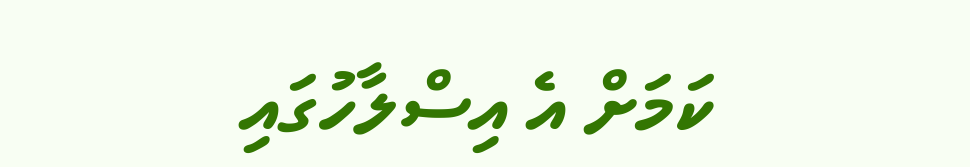ކަމަށް އެ އިސްލާހުގައި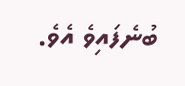ބުނެފައިވެ އެވެ.